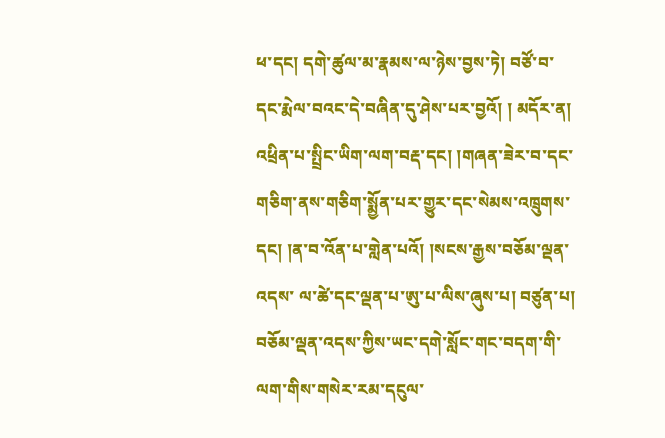ཕ་དང། དགེ་ཚུལ་མ་རྣམས་ལ་ཉེས་བྱས་ཏེ། བཙོ་བ་དང་རྨེལ་བའང་དེ་བཞིན་དུ་ཤེས་པར་བྱའོ། ། མདོར་ན། འཕྲིན་པ་སྤྲིང་ཡིག་ལག་བརྡ་དང། །གཞན་ཟེར་བ་དང་གཅིག་ནས་གཅིག་སྨྱོན་པར་གྱུར་དང་སེམས་འཁྲུགས་དང། །ན་བ་འོན་པ་གླེན་པའོ། །སངས་རྒྱས་བཅོམ་ལྡན་འདས་ ལ་ཚེ་དང་ལྡན་པ་ཨུ་པ་ལིས་ཞུས་པ། བཙུན་པ། བཅོམ་ལྡན་འདས་ཀྱིས་ཡང་དགེ་སློང་གང་བདག་གི་ལག་གིས་གསེར་རམ་དངུལ་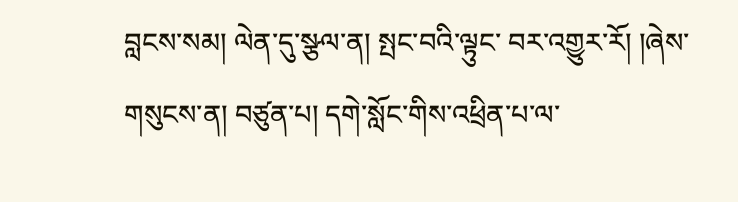བླངས་སམ། ལེན་དུ་སྩལ་ན། སྤང་བའི་ལྟུང་ བར་འགྱུར་རོ། །ཞེས་གསུངས་ན། བཙུན་པ། དགེ་སློང་གིས་འཕྲིན་པ་ལ་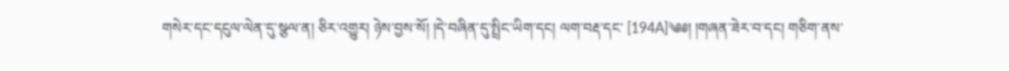གསེར་དང་དངུལ་ལེན་དུ་སྩལ་ན། ཅིར་འགྱུར། ཉེས་བྱས་སོ། །དེ་བཞིན་དུ་སྤྲིང་ཡིག་དང། ལག་བརྡ་དང་ [194A]༄༅། །གཞན་ཟེར་བ་དང། གཅིག་ནས་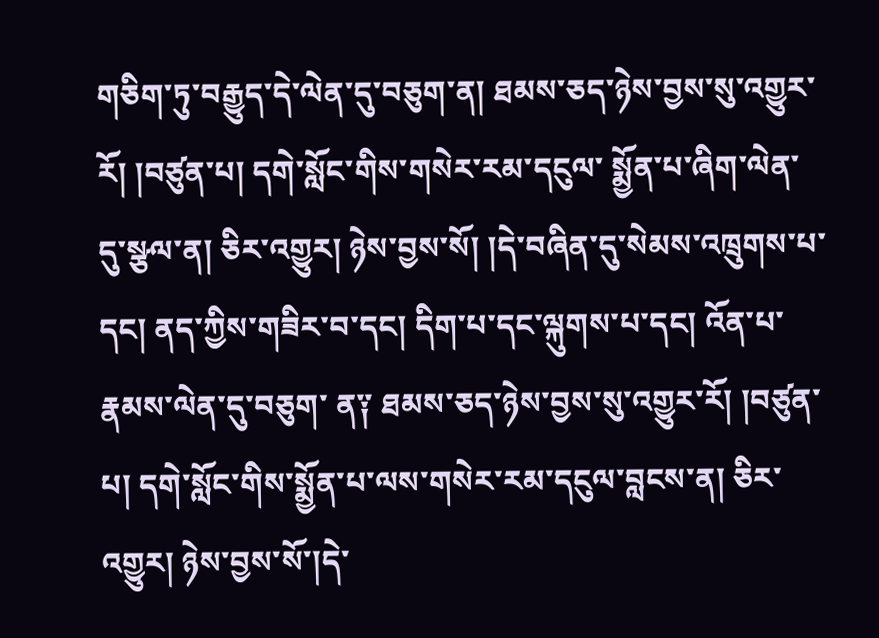གཅིག་ཏུ་བརྒྱུད་དེ་ལེན་དུ་བཅུག་ན། ཐམས་ཅད་ཉེས་བྱས་སུ་འགྱུར་རོ། །བཙུན་པ། དགེ་སློང་གིས་གསེར་རམ་དངུལ་ སྨྱོན་པ་ཞིག་ལེན་དུ་སྩལ་ན། ཅིར་འགྱུར། ཉེས་བྱས་སོ། །དེ་བཞིན་དུ་སེམས་འཁྲུགས་པ་དང། ནད་ཀྱིས་གཟིར་བ་དང། དིག་པ་དང་ལྐུགས་པ་དང། འོན་པ་རྣམས་ལེན་དུ་བཅུག་ ན༑ ཐམས་ཅད་ཉེས་བྱས་སུ་འགྱུར་རོ། །བཙུན་པ། དགེ་སློང་གིས་སྨྱོན་པ་ལས་གསེར་རམ་དངུལ་བླངས་ན། ཅིར་འགྱུར། ཉེས་བྱས་སོ་།དེ་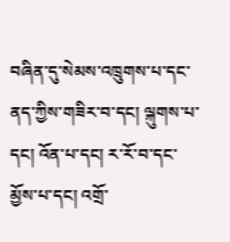བཞིན་དུ་སེམས་འཁྲུགས་པ་དང་ ནད་ཀྱིས་གཟིར་བ་དང། ལྐུགས་པ་དང། འོན་པ་དང། ར་རོ་བ་དང་མྱོས་པ་དང། འགྲོ་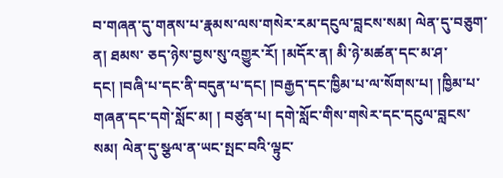བ་གཞན་དུ་གནས་པ་རྣམས་ལས་གསེར་རམ་དངུལ་བླངས་སམ། ལེན་དུ་བཅུག་ན། ཐམས་ ཅད་ཉེས་བྱས་སུ་འགྱུར་རོ། །མདོར་ན། མི་ཉེ་མཚན་དང་མ་ཤ་དང། །བཞི་པ་དང་ནི་བདུན་པ་དང། །བརྒྱད་དང་ཁྱིམ་པ་ལ་སོགས་པ། །ཁྱིམ་པ་གཞན་དང་དགེ་སློང་མ། ། བཙུན་པ། དགེ་སློང་གིས་གསེར་དང་དངུལ་བླངས་སམ། ལེན་དུ་སྩལ་ན་ཡང་སྤང་བའི་ལྟུང་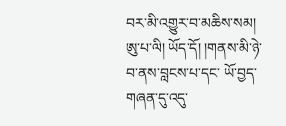བར་མི་འགྱུར་བ་མཆིས་སམ། ཨུ་པ་ལི། ཡོད་དོ། །གནས་མི་ཉེ་བ་ནས་བླངས་པ་དང་ ཡོ་བྱད་གཞན་དུ་འདུ་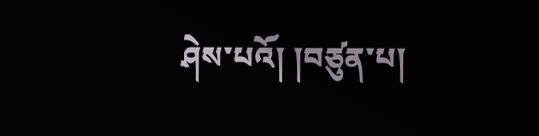ཤེས་པའོ། །བཙུན་པ།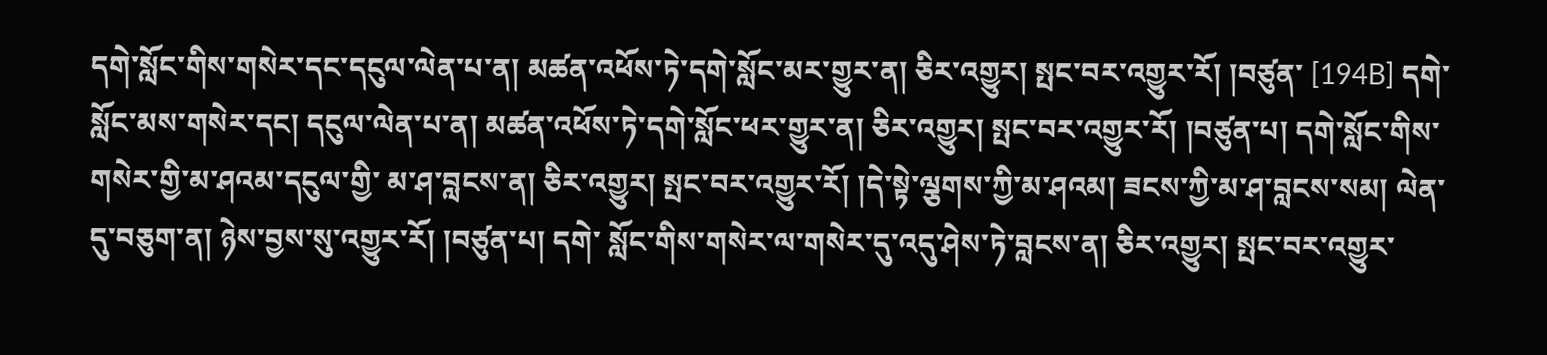དགེ་སློང་གིས་གསེར་དང་དངུལ་ལེན་པ་ན། མཚན་འཕོས་ཏེ་དགེ་སློང་མར་གྱུར་ན། ཅིར་འགྱུར། སྤང་བར་འགྱུར་རོ། །བཙུན་ [194B] དགེ་སློང་མས་གསེར་དང། དངུལ་ལེན་པ་ན། མཚན་འཕོས་ཏེ་དགེ་སློང་ཕར་གྱུར་ན། ཅིར་འགྱུར། སྤང་བར་འགྱུར་རོ། །བཙུན་པ། དགེ་སློང་གིས་གསེར་གྱི་མ་ཤའམ་དངུལ་གྱི་ མ་ཤ་བླངས་ན། ཅིར་འགྱུར། སྤང་བར་འགྱུར་རོ། །དེ་སྟེ་ལྕགས་ཀྱི་མ་ཤའམ། ཟངས་ཀྱི་མ་ཤ་བླངས་སམ། ལེན་དུ་བཅུག་ན། ཉེས་བྱས་སུ་འགྱུར་རོ། །བཙུན་པ། དགེ་ སློང་གིས་གསེར་ལ་གསེར་དུ་འདུ་ཤེས་ཏེ་བླངས་ན། ཅིར་འགྱུར། སྤང་བར་འགྱུར་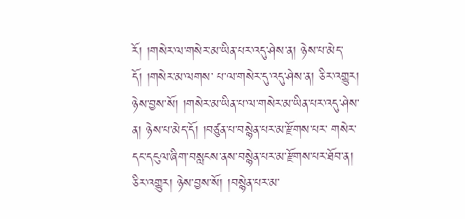རོ། །གསེར་ལ་གསེར་མ་ཡིན་པར་འདུ་ཤེས་ན། ཉེས་པ་མེད་དོ། །གསེར་མ་ལགས་ པ་ལ་གསེར་དུ་འདུ་ཤེས་ན། ཅིར་འགྱུར། ཉེས་བྱས་སོ། །གསེར་མ་ཡིན་པ་ལ་གསེར་མ་ཡིན་པར་འདུ་ཤེས་ན། ཉེས་པ་མེད་དོ། །བཙུན་པ་བསྙེན་པར་མ་རྫོགས་པར་ གསེར་དང་དངུལ་ཞིག་བསླངས་ནས་བསྙེན་པར་མ་རྫོགས་པར་ཐོབ་ན། ཅིར་འགྱུར། ཉེས་བྱས་སོ། །བསྙེན་པར་མ་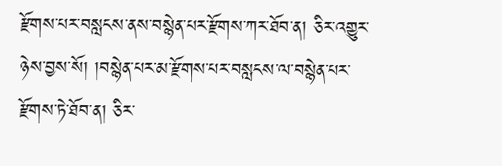རྫོགས་པར་བསླངས་ནས་བསྙེན་པར་རྫོགས་ཀར་ཐོབ་ན། ཅིར་འགྱུར་ ཉེས་བྱས་སོ། །བསྙེན་པར་མ་རྫོགས་པར་བསླངས་ལ་བསྙེན་པར་རྫོགས་ཏེ་ཐོབ་ན། ཅིར་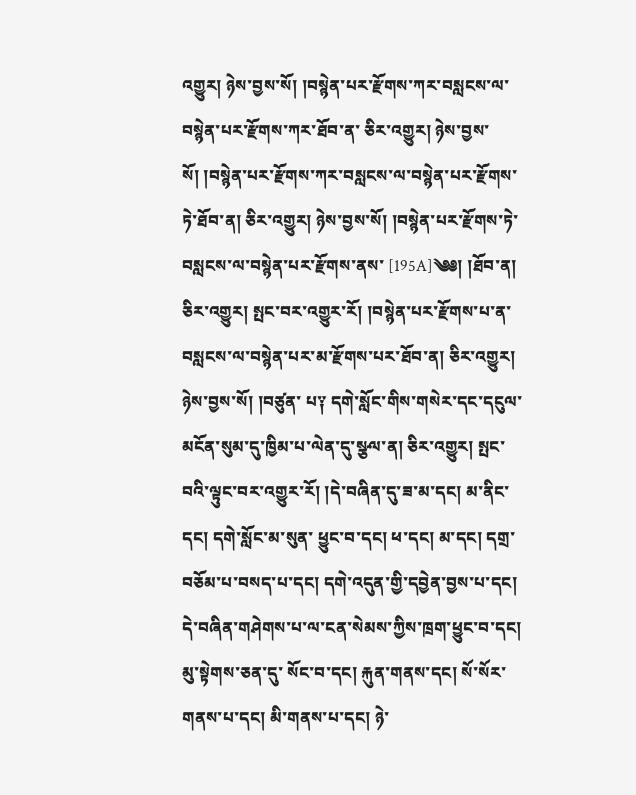འགྱུར། ཉེས་བྱས་སོ། །བསྙེན་པར་རྫོགས་ཀར་བསླངས་ལ་བསྙེན་པར་རྫོགས་ཀར་ཐོབ་ན་ ཅིར་འགྱུར། ཉེས་བྱས་སོ། །བསྙེན་པར་རྫོགས་ཀར་བསླངས་ལ་བསྙེན་པར་རྫོགས་ཏེ་ཐོབ་ན། ཅིར་འགྱུར། ཉེས་བྱས་སོ། །བསྙེན་པར་རྫོགས་ཏེ་བསླངས་ལ་བསྙེན་པར་རྫོགས་ནས་ [195A]༄༅། །ཐོབ་ན། ཅིར་འགྱུར། སྤང་བར་འགྱུར་རོ། །བསྙེན་པར་རྫོགས་པ་ན་བསླངས་ལ་བསྙེན་པར་མ་རྫོགས་པར་ཐོབ་ན། ཅིར་འགྱུར། ཉེས་བྱས་སོ། །བཙུན་ པ༑ དགེ་སློང་གིས་གསེར་དང་དངུལ་མངོན་སུམ་དུ་ཁྱིམ་པ་ལེན་དུ་སྩལ་ན། ཅིར་འགྱུར། སྤང་བའི་ལྟུང་བར་འགྱུར་རོ། །དེ་བཞིན་དུ་ཟ་མ་དང། མ་ནིང་དང། དགེ་སློང་མ་སུན་ ཕྱུང་བ་དང། ཕ་དང། མ་དང། དགྲ་བཅོམ་པ་བསད་པ་དང། དགེ་འདུན་གྱི་དབྱེན་བྱས་པ་དང། དེ་བཞིན་གཤེགས་པ་ལ་ངན་སེམས་ཀྱིས་ཁྲག་ཕྱུང་བ་དང། མུ་སྟེགས་ཅན་དུ་ སོང་བ་དང། རྐུན་གནས་དང། སོ་སོར་གནས་པ་དང། མི་གནས་པ་དང། ཉེ་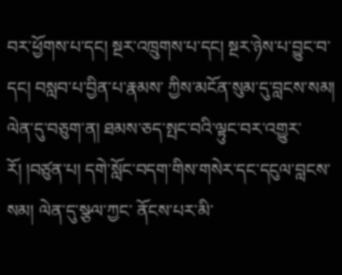བར་ཕྱོགས་པ་དང། སྔར་འཁྲུགས་པ་དང། སྔར་ཉེས་པ་བྱུང་བ་དང། བསླབ་པ་བྱིན་པ་རྣམས་ ཀྱིས་མངོན་སུམ་དུ་བླངས་སམ། ལེན་དུ་བཅུག་ན། ཐམས་ཅད་སྤང་བའི་ལྟུང་བར་འགྱུར་རོ། །བཙུན་པ། དགེ་སློང་བདག་གིས་གསེར་དང་དངུལ་བླངས་སམ། ལེན་དུ་སྩལ་ཀྱང་ ནོངས་པར་མི་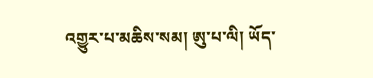འགྱུར་པ་མཆིས་སམ། ཨུ་པ་ལི། ཡོད་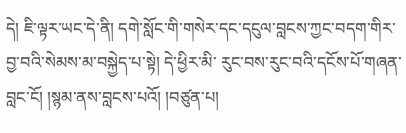དེ། ཇི་ལྟར་ཡང་དེ་ནི། དགེ་སློང་གི་གསེར་དང་དངུལ་བླངས་ཀྱང་བདག་གིར་བྱ་བའི་སེམས་མ་བསྐྱེད་པ་སྟེ། དེ་ཕྱིར་མི་ རུང་བས་རུང་བའི་དངོས་པོ་གཞན་བླང་ངོ། །སྙམ་ནས་བླངས་པའོ། །བཙུན་པ།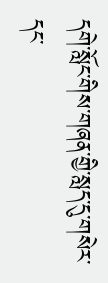དགེ་སློང་གིས་གཞན་གྱི་སླད་དུ་གསེར་དང་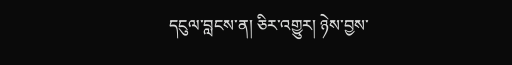དངུལ་བླངས་ན། ཅིར་འགྱུར། ཉེས་བྱས་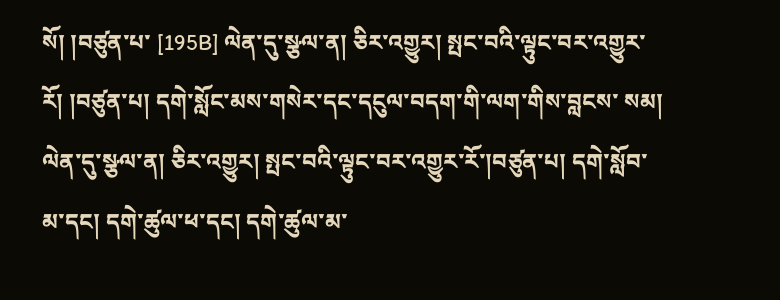སོ། །བཙུན་པ་ [195B] ལེན་དུ་སྩལ་ན། ཅིར་འགྱུར། སྤང་བའི་ལྟུང་བར་འགྱུར་རོ། །བཙུན་པ། དགེ་སློང་མས་གསེར་དང་དངུལ་བདག་གི་ལག་གིས་བླངས་ སམ། ལེན་དུ་སྩལ་ན། ཅིར་འགྱུར། སྤང་བའི་ལྟུང་བར་འགྱུར་རོ་།བཙུན་པ། དགེ་སློབ་མ་དང། དགེ་ཚུལ་ཕ་དང། དགེ་ཚུལ་མ་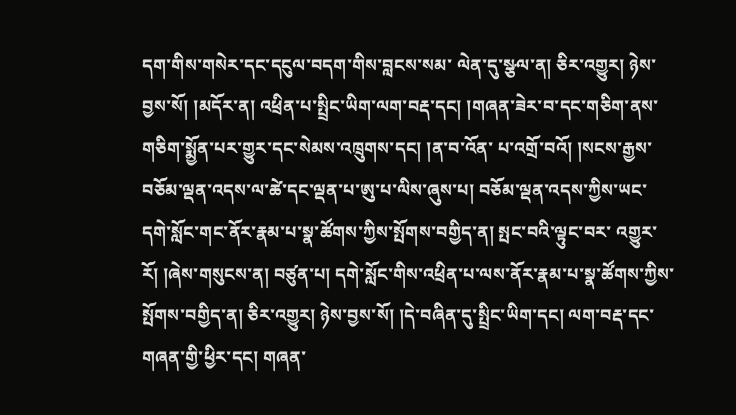དག་གིས་གསེར་དང་དངུལ་བདག་གིས་བླངས་སམ་ ལེན་དུ་སྩལ་ན། ཅིར་འགྱུར། ཉེས་བྱས་སོ། །མདོར་ན། འཕྲིན་པ་སྤྲིང་ཡིག་ལག་བརྡ་དང། །གཞན་ཟེར་བ་དང་གཅིག་ནས་གཅིག་སྨྱོན་པར་གྱུར་དང་སེམས་འཁྲུགས་དང། །ན་བ་འོན་ པ་འགྲོ་བའོ། །སངས་རྒྱས་བཅོམ་ལྡན་འདས་ལ་ཚེ་དང་ལྡན་པ་ཨུ་པ་ལིས་ཞུས་པ། བཅོམ་ལྡན་འདས་ཀྱིས་ཡང་དགེ་སློང་གང་ནོར་རྣམ་པ་སྣ་ཚོགས་ཀྱིས་སྤོགས་བགྱིད་ན། སྤང་བའི་ལྟུང་བར་ འགྱུར་རོ། །ཞེས་གསུངས་ན། བཙུན་པ། དགེ་སློང་གིས་འཕྲིན་པ་ལས་ནོར་རྣམ་པ་སྣ་ཚོགས་ཀྱིས་སྤོགས་བགྱིད་ན། ཅིར་འགྱུར། ཉེས་བྱས་སོ། །དེ་བཞིན་དུ་སྤྲིང་ཡིག་དང། ལག་བརྡ་དང་ གཞན་གྱི་ཕྱིར་དང། གཞན་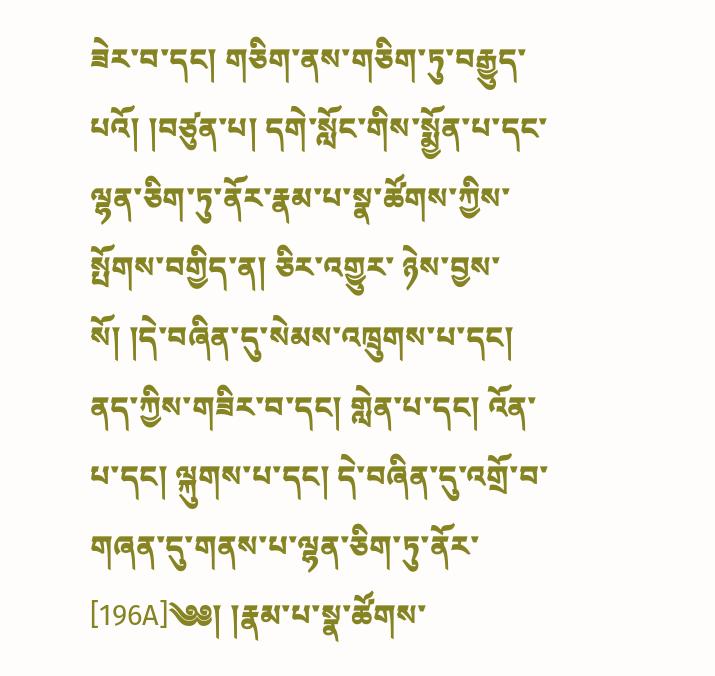ཟེར་བ་དང། གཅིག་ནས་གཅིག་ཏུ་བརྒྱུད་པའོ། །བཙུན་པ། དགེ་སློང་གིས་སྨྱོན་པ་དང་ལྷན་ཅིག་ཏུ་ནོར་རྣམ་པ་སྣ་ཚོགས་ཀྱིས་སྤོགས་བགྱིད་ན། ཅིར་འགྱུར་ ཉེས་བྱས་སོ། །དེ་བཞིན་དུ་སེམས་འཁྲུགས་པ་དང། ནད་ཀྱིས་གཟིར་བ་དང། གླེན་པ་དང། འོན་པ་དང། ལྐུགས་པ་དང། དེ་བཞིན་དུ་འགྲོ་བ་གཞན་དུ་གནས་པ་ལྷན་ཅིག་ཏུ་ནོར་ [196A]༄༅། །རྣམ་པ་སྣ་ཚོགས་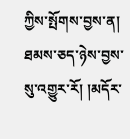ཀྱིས་སྤོགས་བྱས་ན། ཐམས་ཅད་ཉེས་བྱས་སུ་འགྱུར་རོ། །མདོར་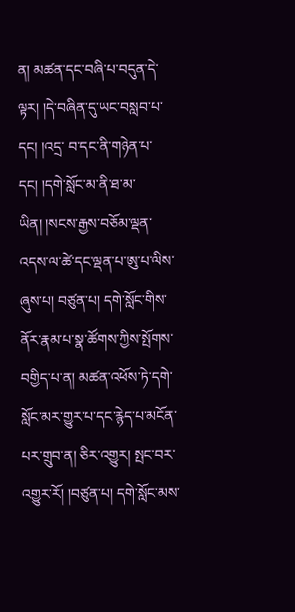ན། མཚན་དང་བཞི་པ་བདུན་དེ་ལྟར། །དེ་བཞིན་དུ་ཡང་བསླབ་པ་དང། །འདྲ་ བ་དང་ནི་གཉེན་པ་དང། །དགེ་སློང་མ་ནི་ཐ་མ་ཡིན། །སངས་རྒྱས་བཅོམ་ལྡན་འདས་ལ་ཚེ་དང་ལྡན་པ་ཨུ་པ་ལིས་ཞུས་པ། བཙུན་པ། དགེ་སློང་གིས་ནོར་རྣམ་པ་སྣ་ཚོགས་ཀྱིས་སྤོགས་ བགྱིད་པ་ན། མཚན་འཕོས་ཏེ་དགེ་སློང་མར་གྱུར་པ་དང་རྙེད་པ་མངོན་པར་གྲུབ་ན། ཅིར་འགྱུར། སྤང་བར་འགྱུར་རོ། །བཙུན་པ། དགེ་སློང་མས་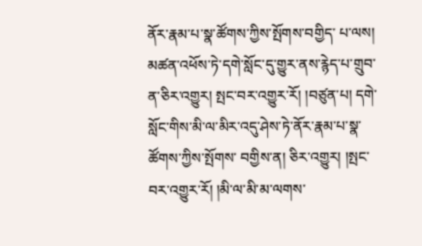ནོར་རྣམ་པ་སྣ་ཚོགས་ཀྱིས་སྤོགས་བགྱིད་ པ་ལས། མཚན་འཕོས་ཏེ་དགེ་སློང་དུ་གྱུར་ནས་རྙེད་པ་གྲུབ་ན་ཅིར་འགྱུར། སྤང་བར་འགྱུར་རོ། །བཙུན་པ། དགེ་སློང་གིས་མི་ལ་མིར་འདུ་ཤེས་ཏེ་ནོར་རྣམ་པ་སྣ་ཚོགས་ཀྱིས་སྤོགས་ བགྱིས་ན། ཅིར་འགྱུར། །སྤང་བར་འགྱུར་རོ། །མི་ལ་མི་མ་ལགས་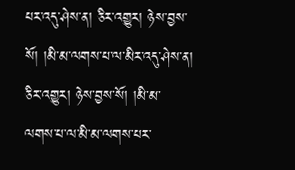པར་འདུ་ཤེས་ན། ཅིར་འགྱུར། ཉེས་བྱས་སོ། །མི་མ་ལགས་པ་ལ་མིར་འདུ་ཤེས་ན། ཅིར་འགྱུར། ཉེས་བྱས་སོ། །མི་མ་ ལགས་པ་ལ་མི་མ་ལགས་པར་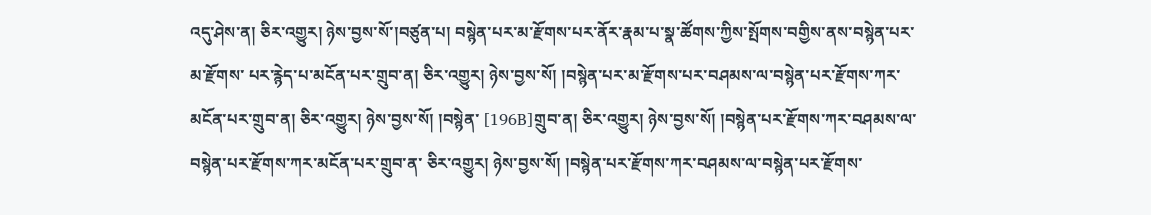འདུ་ཤེས་ན། ཅིར་འགྱུར། ཉེས་བྱས་སོ་།བཙུན་པ། བསྙེན་པར་མ་རྫོགས་པར་ནོར་རྣམ་པ་སྣ་ཚོགས་ཀྱིས་སྤོགས་བགྱིས་ནས་བསྙེན་པར་མ་རྫོགས་ པར་རྙེད་པ་མངོན་པར་གྲུབ་ན། ཅིར་འགྱུར། ཉེས་བྱས་སོ། །བསྙེན་པར་མ་རྫོགས་པར་བཤམས་ལ་བསྙེན་པར་རྫོགས་ཀར་མངོན་པར་གྲུབ་ན། ཅིར་འགྱུར། ཉེས་བྱས་སོ། །བསྙེན་ [196B]གྲུབ་ན། ཅིར་འགྱུར། ཉེས་བྱས་སོ། །བསྙེན་པར་རྫོགས་ཀར་བཤམས་ལ་བསྙེན་པར་རྫོགས་ཀར་མངོན་པར་གྲུབ་ན་ ཅིར་འགྱུར། ཉེས་བྱས་སོ། །བསྙེན་པར་རྫོགས་ཀར་བཤམས་ལ་བསྙེན་པར་རྫོགས་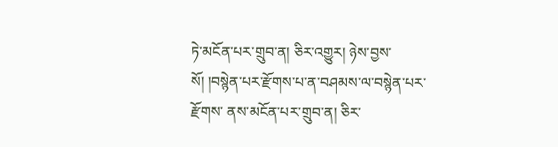ཏེ་མངོན་པར་གྲུབ་ན། ཅིར་འགྱུར། ཉེས་བྱས་སོ། །བསྙེན་པར་རྫོགས་པ་ན་བཤམས་ལ་བསྙེན་པར་རྫོགས་ ནས་མངོན་པར་གྲུབ་ན། ཅིར་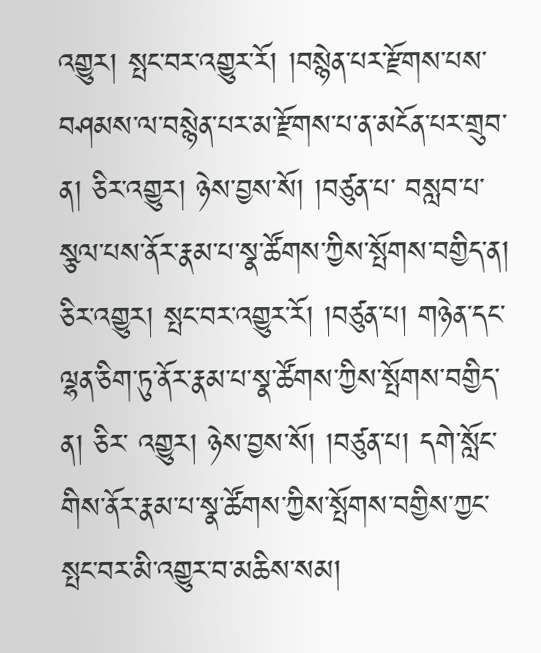འགྱུར། སྤང་བར་འགྱུར་རོ། །བསྙེན་པར་རྫོགས་པས་བཤམས་ལ་བསྙེན་པར་མ་རྫོགས་པ་ན་མངོན་པར་གྲུབ་ན། ཅིར་འགྱུར། ཉེས་བྱས་སོ། །བཙུན་པ་ བསླབ་པ་སྩལ་པས་ནོར་རྣམ་པ་སྣ་ཚོགས་ཀྱིས་སྤོགས་བགྱིད་ན། ཅིར་འགྱུར། སྤང་བར་འགྱུར་རོ། །བཙུན་པ། གཉེན་དང་ལྷན་ཅིག་ཏུ་ནོར་རྣམ་པ་སྣ་ཚོགས་ཀྱིས་སྤོགས་བགྱིད་ན། ཅིར་ འགྱུར། ཉེས་བྱས་སོ། །བཙུན་པ། དགེ་སློང་གིས་ནོར་རྣམ་པ་སྣ་ཚོགས་ཀྱིས་སྤོགས་བགྱིས་ཀྱང་སྤང་བར་མི་འགྱུར་བ་མཆིས་སམ།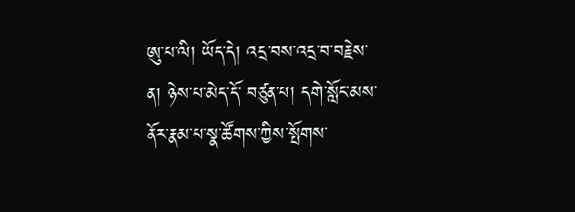ཨུ་པ་ལི། ཡོད་དེ། འདྲ་བས་འདྲ་བ་བརྗེས་ན། ཉེས་པ་མེད་དོ་ བཙུན་པ། དགེ་སློང་མས་ནོར་རྣམ་པ་སྣ་ཚོགས་ཀྱིས་སྤོགས་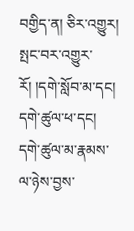བགྱིད་ན། ཅིར་འགྱུར། སྤང་བར་འགྱུར་རོ། །དགེ་སློབ་མ་དང། དགེ་ཚུལ་ཕ་དང། དགེ་ཚུལ་མ་རྣམས་ལ་ཉེས་བྱས་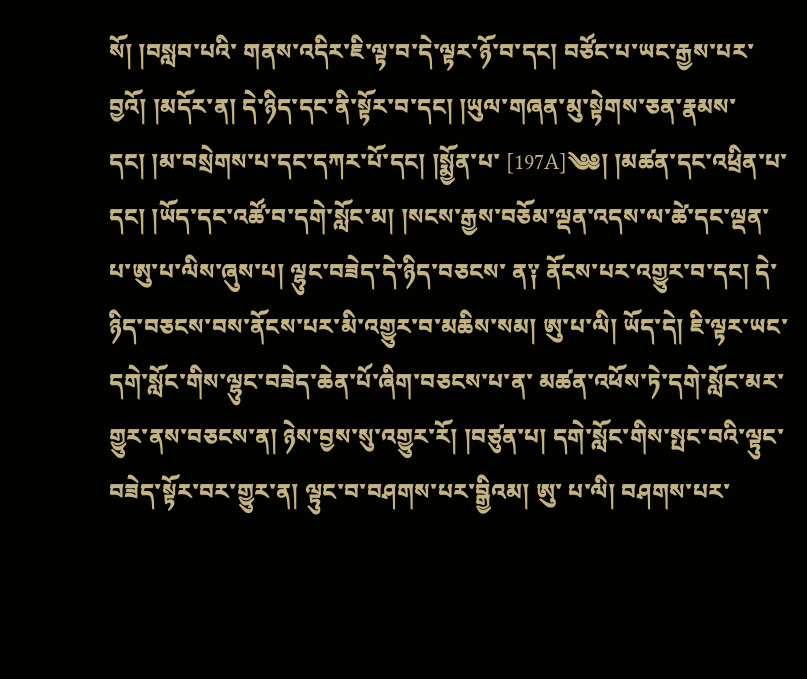སོ། །བསླབ་པའི་ གནས་འདིར་ཇི་ལྟ་བ་དེ་ལྟར་ཉོ་བ་དང། བཙོང་པ་ཡང་རྒྱས་པར་བྱའོ། །མདོར་ན། དེ་ཉིད་དང་ནི་སྟོར་བ་དང། །ཡུལ་གཞན་མུ་སྟེགས་ཅན་རྣམས་དང། །མ་བསྲེགས་པ་དང་དཀར་པོ་དང། །སྨྱོན་པ་ [197A]༄༅། །མཚན་དང་འཕྲིན་པ་དང། །ཡོད་དང་འཚོ་བ་དགེ་སློང་མ། །སངས་རྒྱས་བཅོམ་ལྡན་འདས་ལ་ཚེ་དང་ལྡན་པ་ཨུ་པ་ལིས་ཞུས་པ། ལྷུང་བཟེད་དེ་ཉིད་བཅངས་ ན༑ ནོངས་པར་འགྱུར་བ་དང། དེ་ཉིད་བཅངས་བས་ནོངས་པར་མི་འགྱུར་བ་མཆིས་སམ། ཨུ་པ་ལི། ཡོད་དེ། ཇི་ལྟར་ཡང་དགེ་སློང་གིས་ལྷུང་བཟེད་ཆེན་པོ་ཞིག་བཅངས་པ་ན་ མཚན་འཕོས་ཏེ་དགེ་སློང་མར་གྱུར་ནས་བཅངས་ན། ཉེས་བྱས་སུ་འགྱུར་རོ། །བཙུན་པ། དགེ་སློང་གིས་སྤང་བའི་ལྟུང་བཟེད་སྟོར་བར་གྱུར་ན། ལྟུང་བ་བཤགས་པར་བྒྱིའམ། ཨུ་ པ་ལི། བཤགས་པར་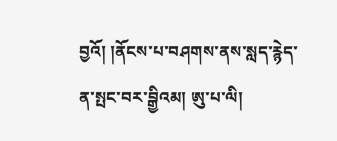བྱའོ། །ནོངས་པ་བཤགས་ནས་སླད་རྙེད་ན་སྤང་བར་བྒྱིའམ། ཨུ་པ་ལི།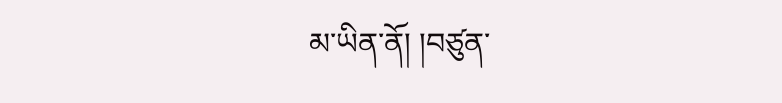མ་ཡིན་ནོ། །བཙུན་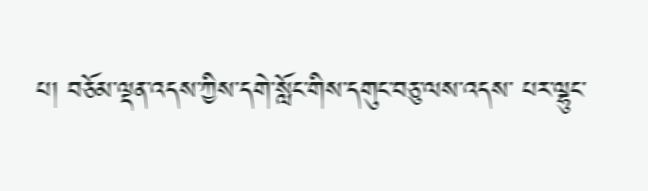པ། བཅོམ་ལྡན་འདས་ཀྱིས་དགེ་སློང་གིས་དགུང་བཅུ་ལས་འདས་ པར་ལྷུང་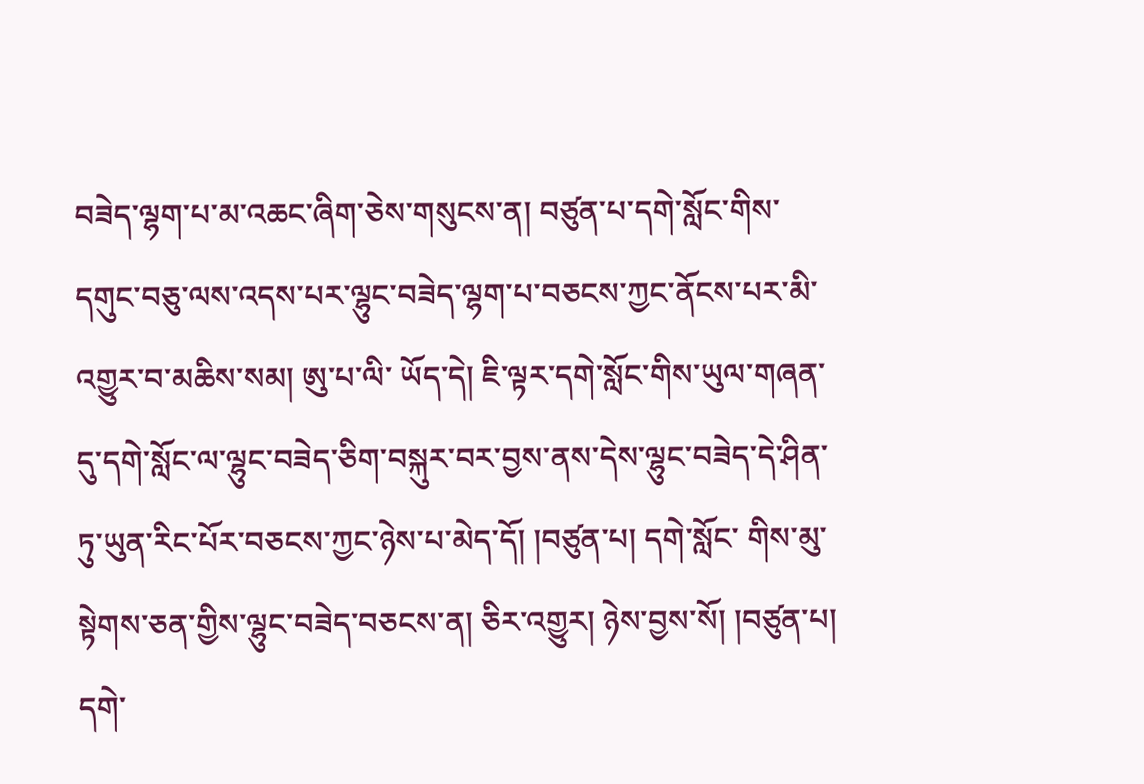བཟེད་ལྷག་པ་མ་འཆང་ཞིག་ཅེས་གསུངས་ན། བཙུན་པ་དགེ་སློང་གིས་དགུང་བཅུ་ལས་འདས་པར་ལྷུང་བཟེད་ལྷག་པ་བཅངས་ཀྱང་ནོངས་པར་མི་འགྱུར་བ་མཆིས་སམ། ཨུ་པ་ལི་ ཡོད་དེ། ཇི་ལྟར་དགེ་སློང་གིས་ཡུལ་གཞན་དུ་དགེ་སློང་ལ་ལྷུང་བཟེད་ཅིག་བསྐུར་བར་བྱས་ནས་དེས་ལྷུང་བཟེད་དེ་ཤིན་ཏུ་ཡུན་རིང་པོར་བཅངས་ཀྱང་ཉེས་པ་མེད་དོ། །བཙུན་པ། དགེ་སློང་ གིས་མུ་སྟེགས་ཅན་གྱིས་ལྷུང་བཟེད་བཅངས་ན། ཅིར་འགྱུར། ཉེས་བྱས་སོ། །བཙུན་པ། དགེ་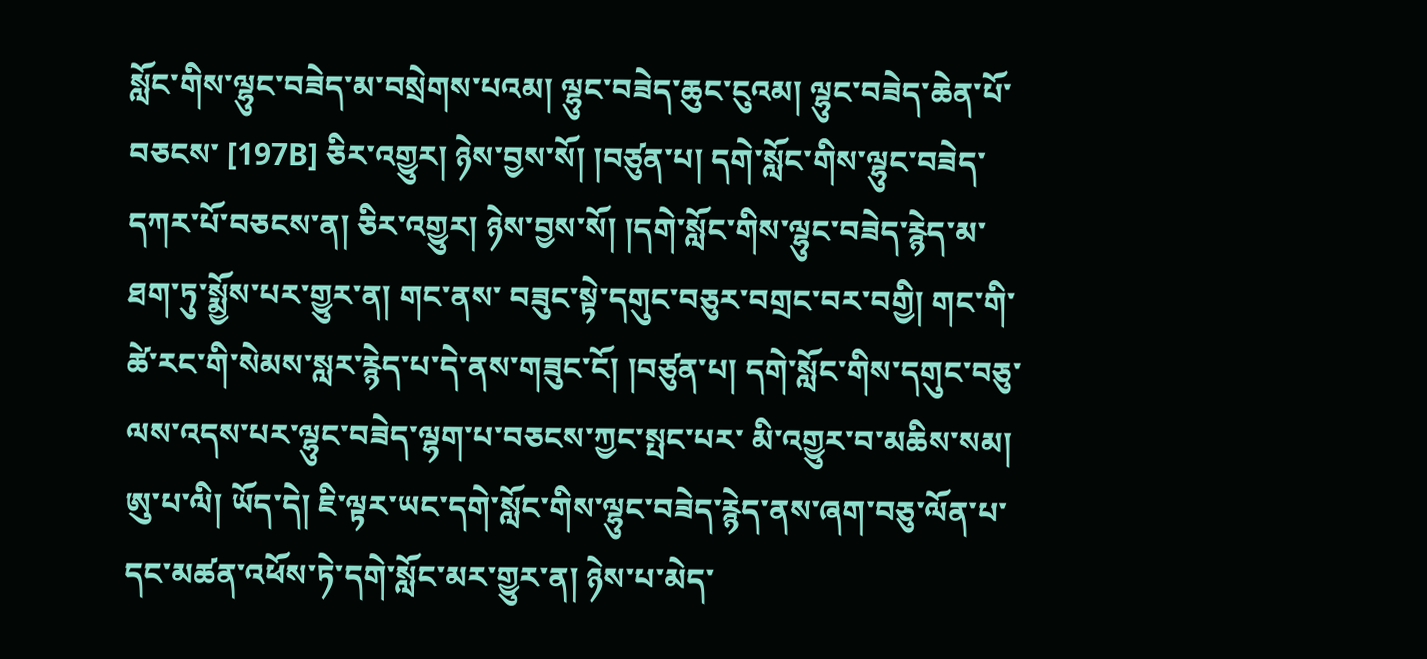སློང་གིས་ལྷུང་བཟེད་མ་བསྲེགས་པའམ། ལྷུང་བཟེད་ཆུང་ངུའམ། ལྷུང་བཟེད་ཆེན་པོ་བཅངས་ [197B] ཅིར་འགྱུར། ཉེས་བྱས་སོ། །བཙུན་པ། དགེ་སློང་གིས་ལྷུང་བཟེད་དཀར་པོ་བཅངས་ན། ཅིར་འགྱུར། ཉེས་བྱས་སོ། །དགེ་སློང་གིས་ལྷུང་བཟེད་རྙེད་མ་ཐག་ཏུ་སྨྱོས་པར་གྱུར་ན། གང་ནས་ བཟུང་སྟེ་དགུང་བཅུར་བགྲང་བར་བགྱི། གང་གི་ཚེ་རང་གི་སེམས་སླར་རྙེད་པ་དེ་ནས་གཟུང་ངོ། །བཙུན་པ། དགེ་སློང་གིས་དགུང་བཅུ་ལས་འདས་པར་ལྷུང་བཟེད་ལྷག་པ་བཅངས་ཀྱང་སྤང་པར་ མི་འགྱུར་བ་མཆིས་སམ། ཨུ་པ་ལི། ཡོད་དེ། ཇི་ལྟར་ཡང་དགེ་སློང་གིས་ལྷུང་བཟེད་རྙེད་ནས་ཞག་བཅུ་ལོན་པ་དང་མཚན་འཕོས་ཏེ་དགེ་སློང་མར་གྱུར་ན། ཉེས་པ་མེད་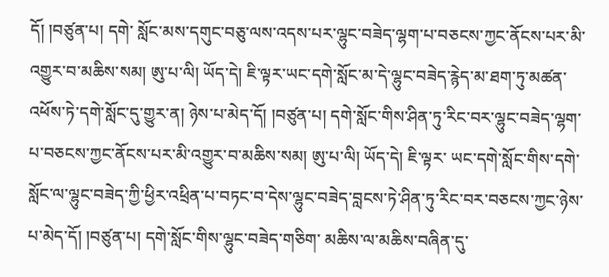དོ། །བཙུན་པ། དགེ་ སློང་མས་དགུང་བཅུ་ལས་འདས་པར་ལྷུང་བཟེད་ལྷག་པ་བཅངས་ཀྱང་ནོངས་པར་མི་འགྱུར་བ་མཆིས་སམ། ཨུ་པ་ལི། ཡོད་དེ། ཇི་ལྟར་ཡང་དགེ་སློང་མ་དེ་ལྷུང་བཟེད་རྙེད་མ་ཐག་ཏུ་མཚན་ འཕོས་ཏེ་དགེ་སློང་དུ་གྱུར་ན། ཉེས་པ་མེད་དོ། །བཙུན་པ། དགེ་སློང་གིས་ཤིན་ཏུ་རིང་བར་ལྷུང་བཟེད་ལྷག་པ་བཅངས་ཀྱང་ནོངས་པར་མི་འགྱུར་བ་མཆིས་སམ། ཨུ་པ་ལི། ཡོད་དེ། ཇི་ལྟར་ ཡང་དགེ་སློང་གིས་དགེ་སློང་ལ་ལྷུང་བཟེད་ཀྱི་ཕྱིར་འཕྲིན་པ་བཏང་བ་དེས་ལྷུང་བཟེད་བླངས་ཏེ་ཤིན་ཏུ་རིང་བར་བཅངས་ཀྱང་ཉེས་པ་མེད་དོ། །བཙུན་པ། དགེ་སློང་གིས་ལྷུང་བཟེད་གཅིག་ མཆིས་ལ་མཆིས་བཞིན་དུ་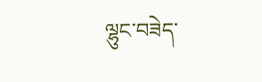ལྷུང་བཟེད་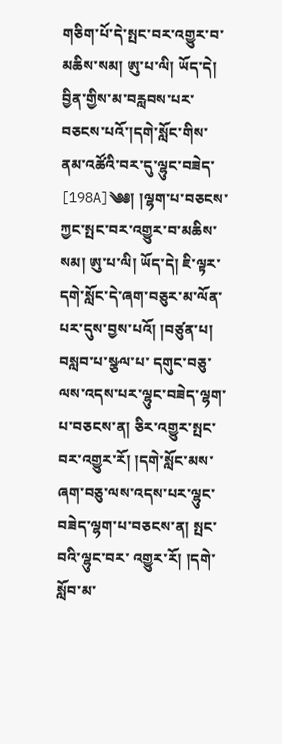གཅིག་པོ་དེ་སྤང་བར་འགྱུར་བ་མཆིས་སམ། ཨུ་པ་ལི། ཡོད་དེ། བྱིན་གྱིས་མ་བརླབས་པར་བཅངས་པའོ་།དགེ་སློང་གིས་ནམ་འཚོའི་བར་དུ་ལྷུང་བཟེད་ [198A]༄༅། །ལྷག་པ་བཅངས་ཀྱང་སྤང་བར་འགྱུར་བ་མཆིས་སམ། ཨུ་པ་ལི། ཡོད་དེ། ཇི་ལྟར་དགེ་སློང་དེ་ཞག་བཅུར་མ་ལོན་པར་དུས་བྱས་པའོ། །བཙུན་པ། བསླབ་པ་སྩལ་པ་ དགུང་བཅུ་ལས་འདས་པར་ལྷུང་བཟེད་ལྷག་པ་བཅངས་ན། ཅིར་འགྱུར་སྤང་བར་འགྱུར་རོ། །དགེ་སློང་མས་ཞག་བཅུ་ལས་འདས་པར་ལྷུང་བཟེད་ལྷག་པ་བཅངས་ན། སྤང་བའི་ལྷུང་བར་ འགྱུར་རོ། །དགེ་སློབ་མ་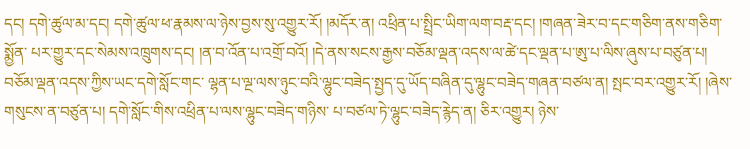དང། དགེ་ཚུལ་མ་དང། དགེ་ཚུལ་ཕ་རྣམས་ལ་ཉེས་བྱས་སུ་འགྱུར་རོ། །མདོར་ན། འཕྲིན་པ་སྤྲིང་ཡིག་ལག་བརྡ་དང། །གཞན་ཟེར་བ་དང་གཅིག་ནས་གཅིག་སྨྱོན་ པར་གྱུར་དང་སེམས་འཁྲུགས་དང། །ན་བ་འོན་པ་འགྲོ་བའོ། །དེ་ནས་སངས་རྒྱས་བཅོམ་ལྡན་འདས་ལ་ཚེ་དང་ལྡན་པ་ཨུ་པ་ལིས་ཞུས་པ་བཙུན་པ། བཅོམ་ལྡན་འདས་ཀྱིས་ཡང་དགེ་སློང་གང་ ལྷན་པ་ལྔ་ལས་ཉུང་བའི་ལྷུང་བཟེད་སྤྱད་དུ་ཡོད་བཞིན་དུ་ལྷུང་བཟེད་གཞན་བཙལ་ན། སྤང་བར་འགྱུར་རོ། །ཞེས་གསུངས་ན་བཙུན་པ། དགེ་སློང་གིས་འཕྲིན་པ་ལས་ལྷུང་བཟེད་གཉིས་ པ་བཙལ་ཏེ་ལྷུང་བཟེད་རྙེད་ན། ཅིར་འགྱུར། ཉེས་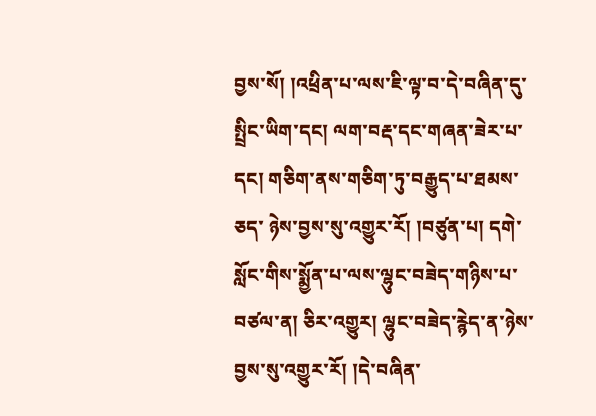བྱས་སོ། །འཕྲིན་པ་ལས་ཇི་ལྟ་བ་དེ་བཞིན་དུ་སྤྲིང་ཡིག་དང། ལག་བརྡ་དང་གཞན་ཟེར་པ་དང། གཅིག་ནས་གཅིག་ཏུ་བརྒྱུད་པ་ཐམས་ཅད་ ཉེས་བྱས་སུ་འགྱུར་རོ། །བཙུན་པ། དགེ་སློང་གིས་སྨྱོན་པ་ལས་ལྷུང་བཟེད་གཉིས་པ་བཙལ་ན། ཅིར་འགྱུར། ལྷུང་བཟེད་རྙེད་ན་ཉེས་བྱས་སུ་འགྱུར་རོ། །དེ་བཞིན་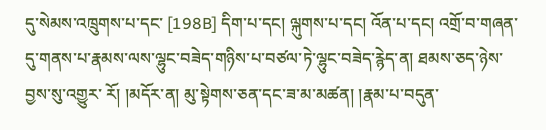དུ་སེམས་འཁྲུགས་པ་དང་ [198B] དིག་པ་དང། ལྐུགས་པ་དང། འོན་པ་དང། འགྲོ་བ་གཞན་དུ་གནས་པ་རྣམས་ལས་ལྷུང་བཟེད་གཉིས་པ་བཙལ་ཏེ་ལྷུང་བཟེད་རྙེད་ན། ཐམས་ཅད་ཉེས་བྱས་སུ་འགྱུར་ རོ། །མདོར་ན། མུ་སྟེགས་ཅན་དང་ཟ་མ་མཚན། །རྣམ་པ་བདུན་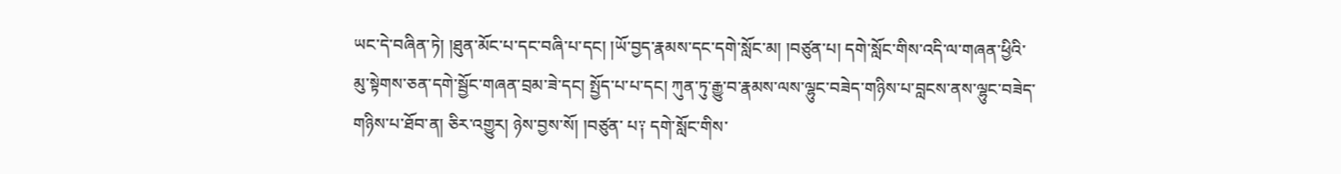ཡང་དེ་བཞིན་ཏེ། །ཐུན་མོང་པ་དང་བཞི་པ་དང། །ཡོ་བྱད་རྣམས་དང་དགེ་སློང་མ། །བཙུན་པ། དགེ་སློང་གིས་འདི་ལ་གཞན་ཕྱིའི་ མུ་སྟེགས་ཅན་དགེ་སྦྱོང་གཞན་བྲམ་ཟེ་དང། སྤྱོད་པ་པ་དང། ཀུན་ཏུ་རྒྱུ་བ་རྣམས་ལས་ལྷུང་བཟེད་གཉིས་པ་བླངས་ནས་ལྷུང་བཟེད་གཉིས་པ་ཐོབ་ན། ཅིར་འགྱུར། ཉེས་བྱས་སོ། །བཙུན་ པ༑ དགེ་སློང་གིས་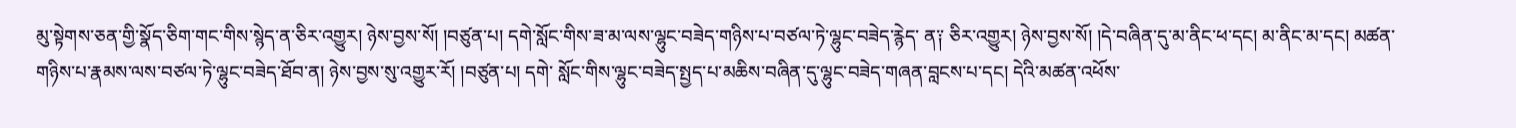མུ་སྟེགས་ཅན་གྱི་སྣོད་ཅིག་གང་གིས་སྙེད་ན་ཅིར་འགྱུར། ཉེས་བྱས་སོ། །བཙུན་པ། དགེ་སློང་གིས་ཟ་མ་ལས་ལྷུང་བཟེད་གཉིས་པ་བཙལ་ཏེ་ལྷུང་བཟེད་རྙེད་ ན༑ ཅིར་འགྱུར། ཉེས་བྱས་སོ། །དེ་བཞིན་དུ་མ་ནིང་ཕ་དང། མ་ནིང་མ་དང། མཚན་གཉིས་པ་རྣམས་ལས་བཙལ་ཏེ་ལྷུང་བཟེད་ཐོབ་ན། ཉེས་བྱས་སུ་འགྱུར་རོ། །བཙུན་པ། དགེ་ སློང་གིས་ལྷུང་བཟེད་སྤྱད་པ་མཆིས་བཞིན་དུ་ལྷུང་བཟེད་གཞན་བླངས་པ་དང། དེའི་མཚན་འཕོས་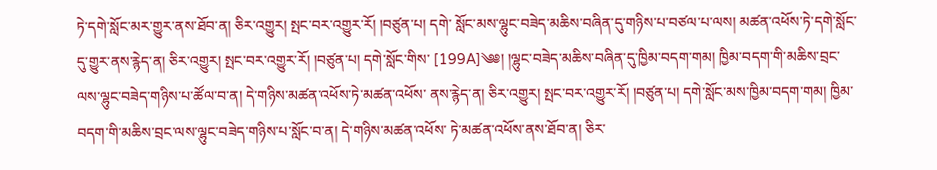ཏེ་དགེ་སློང་མར་གྱུར་ནས་ཐོབ་ན། ཅིར་འགྱུར། སྤང་བར་འགྱུར་རོ། །བཙུན་པ། དགེ་ སློང་མས་ལྷུང་བཟེད་མཆིས་བཞིན་དུ་གཉིས་པ་བཙལ་པ་ལས། མཚན་འཕོས་ཏེ་དགེ་སློང་དུ་གྱུར་ནས་རྙེད་ན། ཅིར་འགྱུར། སྤང་བར་འགྱུར་རོ། །བཙུན་པ། དགེ་སློང་གིས་ [199A]༄༅། །ལྷུང་བཟེད་མཆིས་བཞིན་དུ་ཁྱིམ་བདག་གམ། ཁྱིམ་བདག་གི་མཆིས་བྲང་ལས་ལྷུང་བཟེད་གཉིས་པ་ཚོལ་བ་ན། དེ་གཉིས་མཚན་འཕོས་ཏེ་མཚན་འཕོས་ ནས་རྙེད་ན། ཅིར་འགྱུར། སྤང་བར་འགྱུར་རོ། །བཙུན་པ། དགེ་སློང་མས་ཁྱིམ་བདག་གམ། ཁྱིམ་བདག་གི་མཆིས་བྲང་ལས་ལྷུང་བཟེད་གཉིས་པ་སློང་བ་ན། དེ་གཉིས་མཚན་འཕོས་ ཏེ་མཚན་འཕོས་ནས་ཐོབ་ན། ཅིར་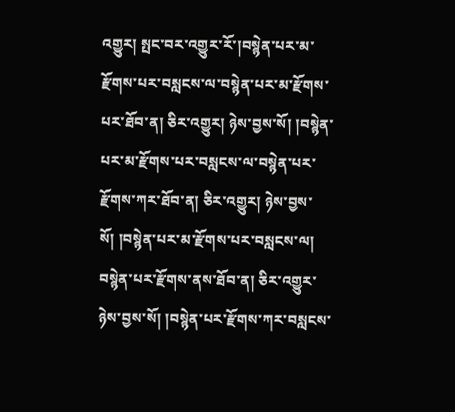འགྱུར། སྤང་བར་འགྱུར་རོ་།བསྙེན་པར་མ་རྫོགས་པར་བསླངས་ལ་བསྙེན་པར་མ་རྫོགས་པར་ཐོབ་ན། ཅིར་འགྱུར། ཉེས་བྱས་སོ། །བསྙེན་ པར་མ་རྫོགས་པར་བསླངས་ལ་བསྙེན་པར་རྫོགས་ཀར་ཐོབ་ན། ཅིར་འགྱུར། ཉེས་བྱས་སོ། །བསྙེན་པར་མ་རྫོགས་པར་བསླངས་ལ། བསྙེན་པར་རྫོགས་ནས་ཐོབ་ན། ཅིར་འགྱུར་ ཉེས་བྱས་སོ། །བསྙེན་པར་རྫོགས་ཀར་བསླངས་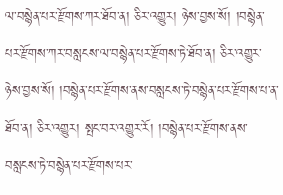ལ་བསྙེན་པར་རྫོགས་ཀར་ཐོབ་ན། ཅིར་འགྱུར། ཉེས་བྱས་སོ། །བསྙེན་པར་རྫོགས་ཀར་བསླངས་ལ་བསྙེན་པར་རྫོགས་ཏེ་ཐོབ་ན། ཅིར་འགྱུར་ ཉེས་བྱས་སོ། །བསྙེན་པར་རྫོགས་ནས་བསླངས་ཏེ་བསྙེན་པར་རྫོགས་པ་ན་ཐོབ་ན། ཅིར་འགྱུར། སྤང་བར་འགྱུར་རོ། །བསྙེན་པར་རྫོགས་ནས་བསླངས་ཏེ་བསྙེན་པར་རྫོགས་པར་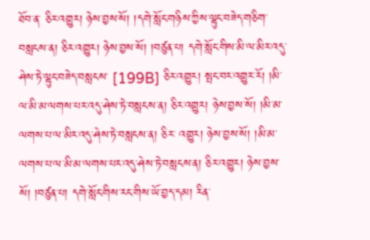ཐོབ་ན་ ཅིར་འགྱུར། ཉེས་བྱས་སོ། །དགེ་སློང་གཉིས་ཀྱིས་ལྷུང་བཟེད་གཅིག་བསླངས་ན། ཅིར་འགྱུར། ཉེས་བྱས་སོ། །བཙུན་པ། དགེ་སློང་གིས་མི་ལ་མིར་འདུ་ཤེས་ཏེ་ལྷུང་བཟེད་བསླངས་ [199B] ཅིར་འགྱུར། སྤང་བར་འགྱུར་རོ། །མི་ལ་མི་མ་ལགས་པར་འདུ་ཤེས་ཏེ་བསླངས་ན། ཅིར་འགྱུར། ཉེས་བྱས་སོ། །མི་མ་ལགས་པ་ལ་མིར་འདུ་ཤེས་ཏེ་བསླངས་ན། ཅིར་ འགྱུར། ཉེས་བྱས་སོ། །མི་མ་ལགས་པ་ལ་མི་མ་ལགས་པར་འདུ་ཤེས་ཏེ་བསླངས་ན། ཅིར་འགྱུར། ཉེས་བྱས་སོ། །བཙུན་པ། དགེ་སློང་གིས་རང་གིས་ཡོ་བྱད་དམ། རིན་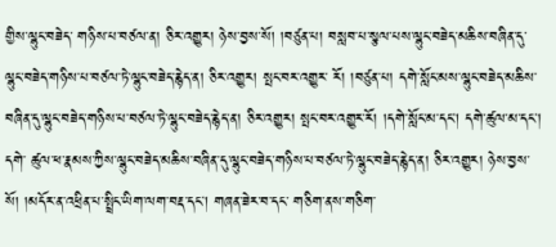གྱིས་ལྷུང་བཟེད་ གཉིས་པ་བཙལ་ན། ཅིར་འགྱུར། ཉེས་བྱས་སོ། །བཙུན་པ། བསླབ་པ་སྩལ་པས་ལྷུང་བཟེད་མཆིས་བཞིན་དུ་ལྷུང་བཟེད་གཉིས་པ་བཙལ་ཏེ་ལྷུང་བཟེད་རྙེད་ན། ཅིར་འགྱུར། སྤང་བར་འགྱུར་ རོ། །བཙུན་པ། དགེ་སློང་མས་ལྷུང་བཟེད་མཆིས་བཞིན་དུ་ལྷུང་བཟེད་གཉིས་པ་བཙལ་ཏེ་ལྷུང་བཟེད་རྙེད་ན། ཅིར་འགྱུར། སྤང་བར་འགྱུར་རོ། །དགེ་སློང་མ་དང། དགེ་ཚུལ་མ་དང། དགེ་ ཚུལ་ཕ་རྣམས་ཀྱིས་ལྷུང་བཟེད་མཆིས་བཞིན་དུ་ལྷུང་བཟེད་གཉིས་པ་བཙལ་ཏེ་ལྷུང་བཟེད་རྙེད་ན། ཅིར་འགྱུར། ཉེས་བྱས་སོ། །མདོར་ན་འཕྲིན་པ་སྤྲིང་ཡིག་ལག་བརྡ་དང། གཞན་ཟེར་བ་དང་ གཅིག་ནས་གཅིག་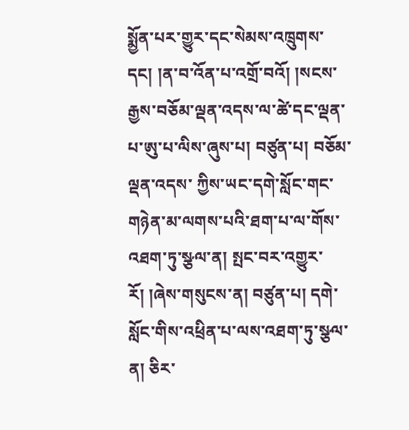སྨྱོན་པར་གྱུར་དང་སེམས་འཁྲུགས་དང། །ན་བ་འོན་པ་འགྲོ་བའོ། །སངས་རྒྱས་བཅོམ་ལྡན་འདས་ལ་ཚེ་དང་ལྡན་པ་ཨུ་པ་ལིས་ཞུས་པ། བཙུན་པ། བཅོམ་ལྡན་འདས་ ཀྱིས་ཡང་དགེ་སློང་གང་གཉེན་མ་ལགས་པའི་ཐག་པ་ལ་གོས་འཐག་ཏུ་སྩལ་ན། སྤང་བར་འགྱུར་རོ། །ཞེས་གསུངས་ན། བཙུན་པ། དགེ་སློང་གིས་འཕྲིན་པ་ལས་འཐག་ཏུ་སྩལ་ན། ཅིར་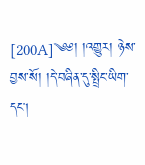[200A]༄༅། །འགྱུར། ཉེས་བྱས་སོ། །དེ་བཞིན་དུ་སྤྲིང་ཡིག་དང།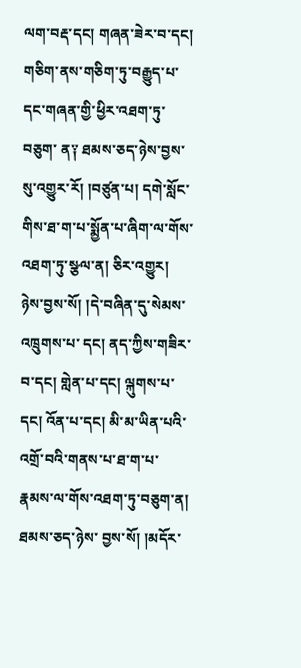ལག་བརྡ་དང། གཞན་ཟེར་བ་དང། གཅིག་ནས་གཅིག་ཏུ་བརྒྱུད་པ་དང་གཞན་གྱི་ཕྱིར་འཐག་ཏུ་བཅུག་ ན༑ ཐམས་ཅད་ཉེས་བྱས་སུ་འགྱུར་རོ། །བཙུན་པ། དགེ་སློང་གིས་ཐ་ག་པ་སྨྱོན་པ་ཞིག་ལ་གོས་འཐག་ཏུ་སྩལ་ན། ཅིར་འགྱུར། ཉེས་བྱས་སོ། །དེ་བཞིན་དུ་སེམས་འཁྲུགས་པ་ དང། ནད་ཀྱིས་གཟིར་བ་དང། གླེན་པ་དང། ལྐུགས་པ་དང། འོན་པ་དང། མི་མ་ཡིན་པའི་འགྲོ་བའི་གནས་པ་ཐ་ག་པ་རྣམས་ལ་གོས་འཐག་ཏུ་བཅུག་ན། ཐམས་ཅད་ཉེས་ བྱས་སོ། །མདོར་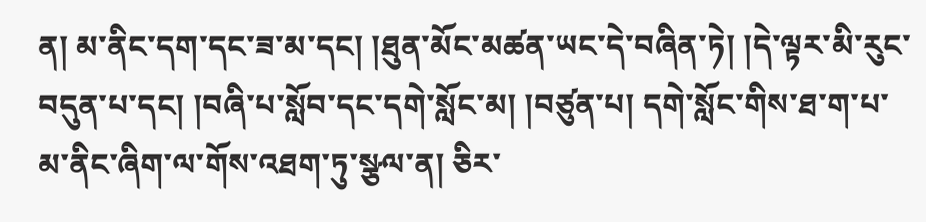ན། མ་ནིང་དག་དང་ཟ་མ་དང། །ཐུན་མོང་མཚན་ཡང་དེ་བཞིན་ཏེ། །དེ་ལྟར་མི་རུང་བདུན་པ་དང། །བཞི་པ་སློབ་དང་དགེ་སློང་མ། །བཙུན་པ། དགེ་སློང་གིས་ཐ་ག་པ་ མ་ནིང་ཞིག་ལ་གོས་འཐག་ཏུ་སྩལ་ན། ཅིར་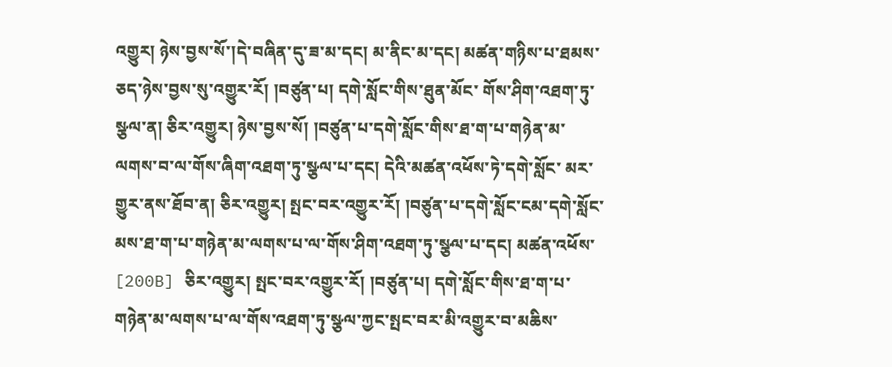འགྱུར། ཉེས་བྱས་སོ་།དེ་བཞིན་དུ་ཟ་མ་དང། མ་ནིང་མ་དང། མཚན་གཉིས་པ་ཐམས་ཅད་ཉེས་བྱས་སུ་འགྱུར་རོ། །བཙུན་པ། དགེ་སློང་གིས་ཐུན་མོང་ གོས་ཤིག་འཐག་ཏུ་སྩལ་ན། ཅིར་འགྱུར། ཉེས་བྱས་སོ། །བཙུན་པ་དགེ་སློང་གིས་ཐ་ག་པ་གཉེན་མ་ལགས་བ་ལ་གོས་ཞིག་འཐག་ཏུ་སྩལ་པ་དང། དེའི་མཚན་འཕོས་ཏེ་དགེ་སློང་ མར་གྱུར་ནས་ཐོབ་ན། ཅིར་འགྱུར། སྤང་བར་འགྱུར་རོ། །བཙུན་པ་དགེ་སློང་ངམ་དགེ་སློང་མས་ཐ་ག་པ་གཉེན་མ་ལགས་པ་ལ་གོས་ཤིག་འཐག་ཏུ་སྩལ་པ་དང། མཚན་འཕོས་ [200B] ཅིར་འགྱུར། སྤང་བར་འགྱུར་རོ། །བཙུན་པ། དགེ་སློང་གིས་ཐ་ག་པ་གཉེན་མ་ལགས་པ་ལ་གོས་འཐག་ཏུ་སྩལ་ཀྱང་སྤང་བར་མི་འགྱུར་བ་མཆིས་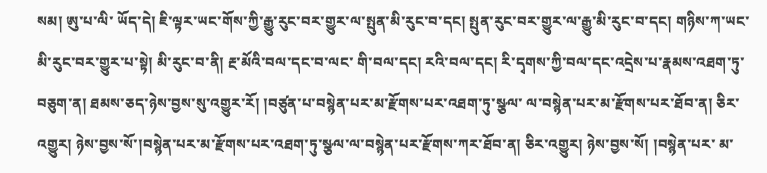སམ། ཨུ་པ་ལི་ ཡོད་དེ། ཇི་ལྟར་ཡང་གོས་ཀྱི་རྒྱུ་རུང་བར་གྱུར་ལ་སྤུན་མི་རུང་བ་དང། སྤུན་རུང་བར་གྱུར་ལ་རྒྱུ་མི་རུང་བ་དང། གཉིས་ཀ་ཡང་མི་རུང་བར་གྱུར་པ་སྟེ། མི་རུང་བ་ནི། རྔ་མོའི་བལ་དང་བ་ལང་ གི་བལ་དང། རའི་བལ་དང། རི་དྭགས་ཀྱི་བལ་དང་འདྲེས་པ་རྣམས་འཐག་ཏུ་བཅུག་ན། ཐམས་ཅད་ཉེས་བྱས་སུ་འགྱུར་རོ། །བཙུན་པ་བསྙེན་པར་མ་རྫོགས་པར་འཐག་ཏུ་སྩལ་ ལ་བསྙེན་པར་མ་རྫོགས་པར་ཐོབ་ན། ཅིར་འགྱུར། ཉེས་བྱས་སོ་།བསྙེན་པར་མ་རྫོགས་པར་འཐག་ཏུ་སྩལ་ལ་བསྙེན་པར་རྫོགས་ཀར་ཐོབ་ན། ཅིར་འགྱུར། ཉེས་བྱས་སོ། །བསྙེན་པར་ མ་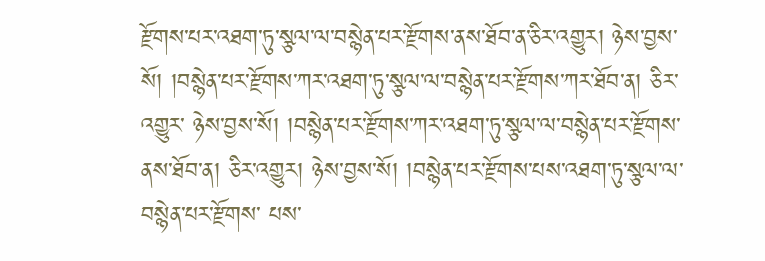རྫོགས་པར་འཐག་ཏུ་སྩལ་ལ་བསྙེན་པར་རྫོགས་ནས་ཐོབ་ན་ཅིར་འགྱུར། ཉེས་བྱས་སོ། །བསྙེན་པར་རྫོགས་ཀར་འཐག་ཏུ་སྩལ་ལ་བསྙེན་པར་རྫོགས་ཀར་ཐོབ་ན། ཅིར་འགྱུར་ ཉེས་བྱས་སོ། །བསྙེན་པར་རྫོགས་ཀར་འཐག་ཏུ་སྩལ་ལ་བསྙེན་པར་རྫོགས་ནས་ཐོབ་ན། ཅིར་འགྱུར། ཉེས་བྱས་སོ། །བསྙེན་པར་རྫོགས་པས་འཐག་ཏུ་སྩལ་ལ་བསྙེན་པར་རྫོགས་ པས་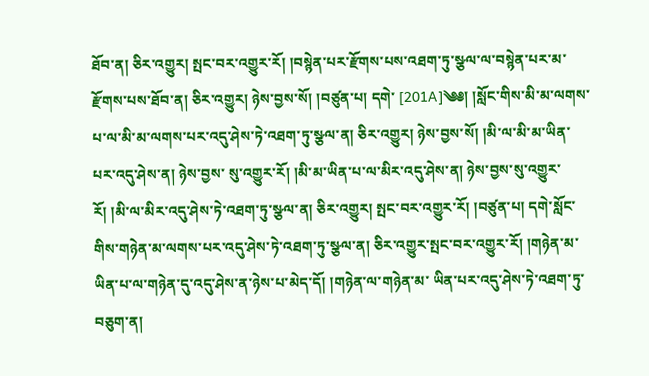ཐོབ་ན། ཅིར་འགྱུར། སྤང་བར་འགྱུར་རོ། །བསྙེན་པར་རྫོགས་པས་འཐག་ཏུ་སྩལ་ལ་བསྙེན་པར་མ་རྫོགས་པས་ཐོབ་ན། ཅིར་འགྱུར། ཉེས་བྱས་སོ། །བཙུན་པ། དགེ་ [201A]༄༅། །སློང་གིས་མི་མ་ལགས་པ་ལ་མི་མ་ལགས་པར་འདུ་ཤེས་ཏེ་འཐག་ཏུ་སྩལ་ན། ཅིར་འགྱུར། ཉེས་བྱས་སོ། །མི་ལ་མི་མ་ཡིན་པར་འདུ་ཤེས་ན། ཉེས་བྱས་ སུ་འགྱུར་རོ། །མི་མ་ཡིན་པ་ལ་མིར་འདུ་ཤེས་ན། ཉེས་བྱས་སུ་འགྱུར་རོ། །མི་ལ་མིར་འདུ་ཤེས་ཏེ་འཐག་ཏུ་སྩལ་ན། ཅིར་འགྱུར། སྤང་བར་འགྱུར་རོ། །བཙུན་པ། དགེ་སློང་ གིས་གཉེན་མ་ལགས་པར་འདུ་ཤེས་ཏེ་འཐག་ཏུ་སྩལ་ན། ཅིར་འགྱུར་སྤང་བར་འགྱུར་རོ། །གཉེན་མ་ཡིན་པ་ལ་གཉེན་དུ་འདུ་ཤེས་ན་ཉེས་པ་མེད་དོ། །གཉེན་ལ་གཉེན་མ་ ཡིན་པར་འདུ་ཤེས་ཏེ་འཐག་ཏུ་བཅུག་ན།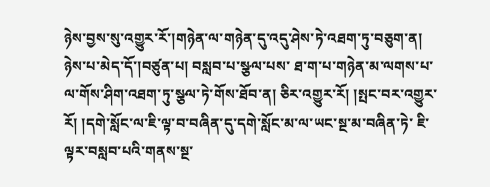ཉེས་བྱས་སུ་འགྱུར་རོ་།གཉེན་ལ་གཉེན་དུ་འདུ་ཤེས་ཏེ་འཐག་ཏུ་བཅུག་ན། ཉེས་པ་མེད་དོ་།བཙུན་པ། བསླབ་པ་སྩལ་པས་ ཐ་ག་པ་གཉེན་མ་ལགས་པ་ལ་གོས་ཤིག་འཐག་ཏུ་སྩལ་ཏེ་གོས་ཐོབ་ན། ཅིར་འགྱུར་རོ། །སྤང་བར་འགྱུར་རོ། །དགེ་སློང་ལ་ཇི་ལྟ་བ་བཞིན་དུ་དགེ་སློང་མ་ལ་ཡང་སྔ་མ་བཞིན་ཏེ་ ཇི་ལྟར་བསླབ་པའི་གནས་སྔ་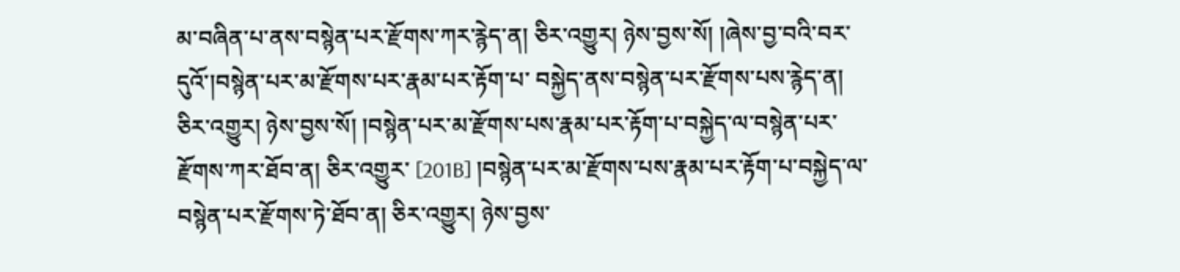མ་བཞིན་པ་ནས་བསྙེན་པར་རྫོགས་ཀར་རྙེད་ན། ཅིར་འགྱུར། ཉེས་བྱས་སོ། །ཞེས་བྱ་བའི་བར་དུའོ་།བསྙེན་པར་མ་རྫོགས་པར་རྣམ་པར་རྟོག་པ་ བསྐྱེད་ནས་བསྙེན་པར་རྫོགས་པས་རྙེད་ན། ཅིར་འགྱུར། ཉེས་བྱས་སོ། །བསྙེན་པར་མ་རྫོགས་པས་རྣམ་པར་རྟོག་པ་བསྐྱེད་ལ་བསྙེན་པར་རྫོགས་ཀར་ཐོབ་ན། ཅིར་འགྱུར་ [201B] །བསྙེན་པར་མ་རྫོགས་པས་རྣམ་པར་རྟོག་པ་བསྐྱེད་ལ་བསྙེན་པར་རྫོགས་ཏེ་ཐོབ་ན། ཅིར་འགྱུར། ཉེས་བྱས་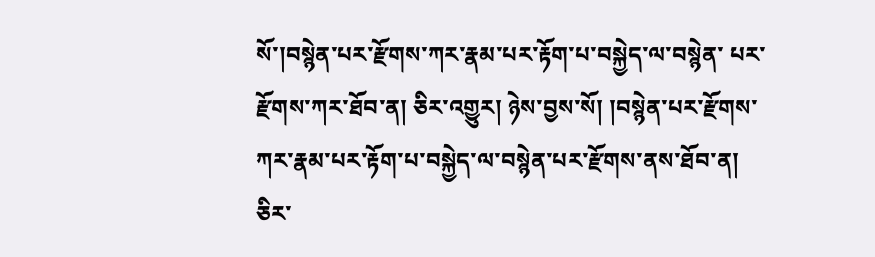སོ་།བསྙེན་པར་རྫོགས་ཀར་རྣམ་པར་རྟོག་པ་བསྐྱེད་ལ་བསྙེན་ པར་རྫོགས་ཀར་ཐོབ་ན། ཅིར་འགྱུར། ཉེས་བྱས་སོ། །བསྙེན་པར་རྫོགས་ཀར་རྣམ་པར་རྟོག་པ་བསྐྱེད་ལ་བསྙེན་པར་རྫོགས་ནས་ཐོབ་ན། ཅིར་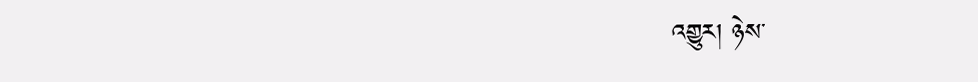འགྱུར། ཉེས་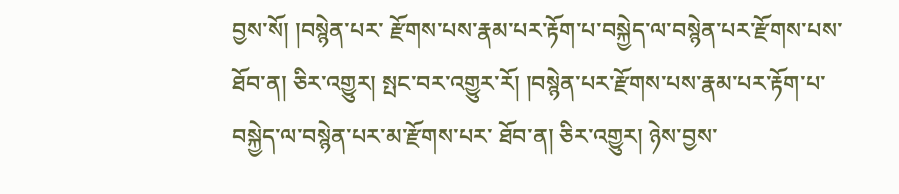བྱས་སོ། །བསྙེན་པར་ རྫོགས་པས་རྣམ་པར་རྟོག་པ་བསྐྱེད་ལ་བསྙེན་པར་རྫོགས་པས་ཐོབ་ན། ཅིར་འགྱུར། སྤང་བར་འགྱུར་རོ། །བསྙེན་པར་རྫོགས་པས་རྣམ་པར་རྟོག་པ་བསྐྱེད་ལ་བསྙེན་པར་མ་རྫོགས་པར་ ཐོབ་ན། ཅིར་འགྱུར། ཉེས་བྱས་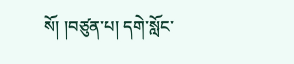སོ། །བཙུན་པ། དགེ་སློང་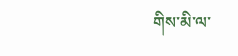གིས་མི་ལ་